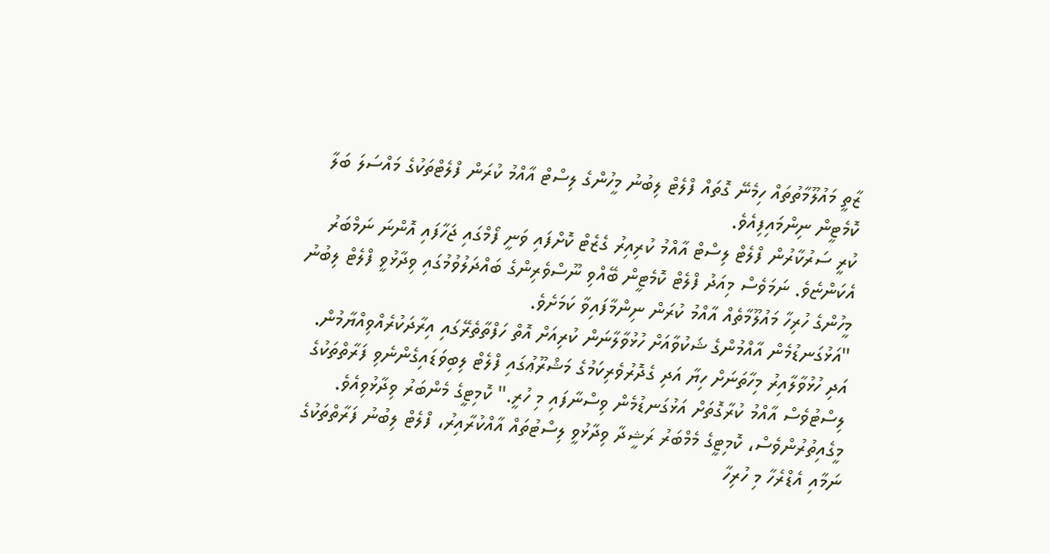ޒާތީ މައުލޫމާތުތައް ހިމެނޭ ގޮތައް ފްލެޓް ލިބުނު މީހުންގެ ލިސްޓް އާއްމު ކުރަން ފްލެޓްތަކުގެ މައްސަލަ ބަލާ ކޮމެޓީން ނިންމައިފިއެވެ.
ކުރީ ސަރުކާރުން ފްލެޓް ލިސްޓް އާއްމު ކުރިއިރު ގެޒެޓް ކޮށްފައި ވަނީ ފޯމްގައި ޖަހާފައި އޮންނަ ނަމްބަރު އެކަންޏެވެ. ނަމަވެސް މިއަދު ފްލެޓް ކޮމެޓީން ބޭއްވި ނޫސްވެރިންގެ ބައްދަލުވުމުގައި ވިދާޅުވީ ފްލެޓް ލިބުނު މީހުންގެ ހުރިހާ މައުލޫމާތެއް އާއްމު ކުރަން ނިންމާފައިވާ ކަމަށެވެ.
"އަޅުގަނޑުމެން އާއްމުންގެ ޝަކުވާއަށް ހުޅުވާލާނަން ކުރިއަށް އޮތް ހަފްތާތެރޭގައި އިރާދަކުރެއްވިއްޔާމުން. އަދި ހުޅުވާލާއިރު މިހާތަނަށް ހިޔާ އަދި ގެދޮރުވެރިކަމުގެ މަޝްރޫޢުގައި ފްލެޓް ލިބިވަޑައިގެންނެވި ފަރާތްތަކުގެ ލިސްޓުވެސް އާއްމު ކުރާގޮތަށް އަޅުގަނޑުމެން ވިސްނާފައި މި ހުރީ." ކޮމިޓީގެ މެންބަރު ވިދާޅުވިއެވެ.
މީގެއިތުރުންވެސް، ކޮމިޓީގެ މެމްބަރު ރަޝީދާ ވިދާޅުވީ ލިސްޓުތައް އާއްކުރާއިރު، ފްލެޓް ލިބުނު ފަރާތްތަކުގެ ނަމާއި އެޑްރެހާ މި ހުރިހާ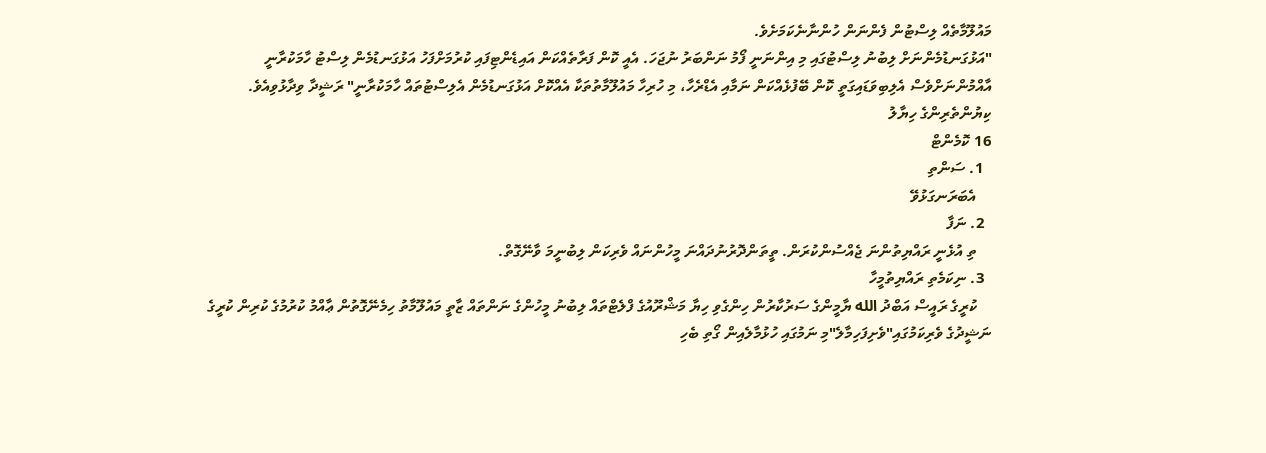މައުލޫމާތެއް ލިސްޓުން ފެންނަން ހުންނާނެކަމަށެވެ.
"އަޅުގަނޑުމެންނަށް ލިބުނު ލިސްޓުގައި މި އިންނަނީ ފޯމު ނަންބަރު ނުޖަހަ. އެއީ ކޮން ފަރާތެއްކަން އައިޑެންޓިފައި ކުރުމަށްފަހު އަޅުގަނޑުމެން ލިސްޓު ހާމަކުރާނީ އާއްމުންނަށްވެސް އެލިބިވަޑައިގަތީ ކޮން ބޭފުޅެއްކަން ނަމާއި އެޑްރެހާ، މި ހުރިހާ މައުލޫމާތުތަކާ އެއްކޮށް އަޅުގަނޑުމެން އެލިސްޓުތައް ހާމަކުރާނީ" ރަޝީދާ ވިދާޅުވިއެވެ.
ކިޔުންތެރިންގެ ހިޔާލު
16 ކޮމެންޓް
  1. ސަންތި
    އެބަރަނގަޅުވޭ
  2. ނަފާ
    ތި އުޅެނީ ރައްޔިތުންނަ ޖެއްސުންކުރަން. ތީތަންދޮރުނުދައްނަ މީހުންނައް ވެރިކަން ލިބުނީމަ ވާނޭގޮތް.
  3. ނިކަމެތި ރައްޔިތުމީހާ
    ކުރީގެ ރައީސް އަބްދު الله ޔާމީންގެ ސަރުކާރުން ހިންގެވި ހިޔާ މަޝްރޫއުގެ ފްލެޓްތައް ލިބުނު މީހުންގެ ނަންތައް ޒާތީ މައުލޫމާތު ހިމެނޭގޮތުން ޢާއްމު ކުރުމުގެ ކުރިން ކުރީގެ ނަޝީދުގެ ވެރިކަމުގައި"ވެށިފަހިމާލެ"މި ނަމުގައި ހުޅުމާލެއިން ގޯތި ބެހި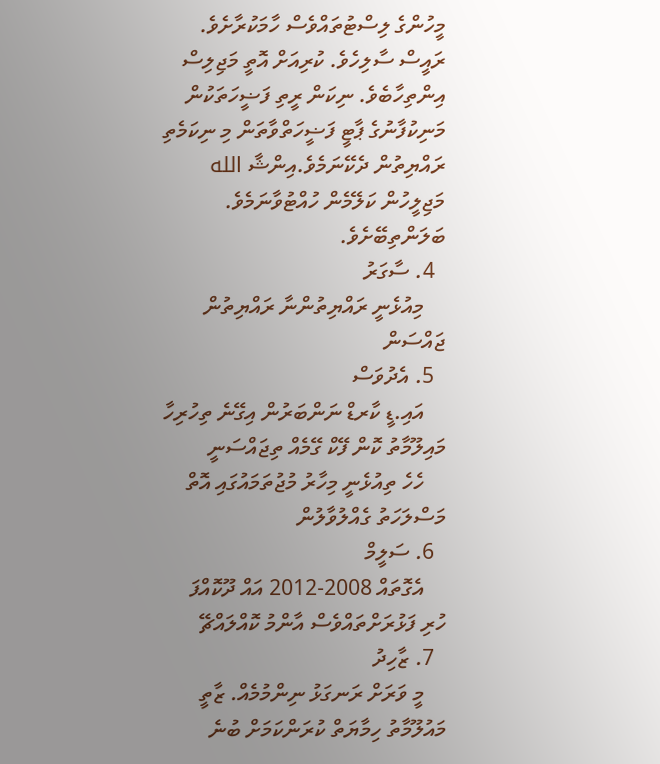މީހުންގެ ލިސްޓުތައްވެސް ހާމަކުރާށެވެ. ރައީސް ސާލިހެވެ. ކުރިއަށް އޮތީ މަޖިލިސް އިންތިހާބެވެ. ނިކަން ރީތި ފަޟީހަތަކުން މަނިކުފާނުގެ ޕާޓީ ފަޟީހަތްވާތަން މި ނިކަމެތި ރައްޔިތުން ދެކޭނަމެވެ.އިންޝާ الله މަޖިލީހުން ކަލޭމެން ހުއްޓުވާނަމެވެ. ބަލަންތިބޭށެވެ.
  4. ސާގަރު
    މިއުޅެނީ ރައްޔިތުންނާ ރައްޔިތުން ޖައްސަން
  5. އެދުވަސް
    އައި.ޑީ ކާރޑް ނަންބަރުން އިގޭނެ ތިހުރިހާ މައިލޫމާތު ކޮން ފޭކް ގޭމެއް ތިޖައްސަނީ
    ހެހެ ތިއުޅެނީ މިހާރު މުޖުތަމައުގައި އޮތް މަސްލަހަތު ގެއްލުވާލުން
  6. ސަލީމް
    އެގޮތައް 2008-2012 އައް ދޫކޮއްފަ ހުރި ފަޅުރަށްތައްވެސް އާންމު ކޮއްލައްޗޭ
  7. ޒާހިދު
    މީ ވަރަށް ރަނގަޅު ނިންމުމެއް. ޒާތީ މައުލޫމާތު ހިމާޔަތް ކުރަންކަމަށް ބުނެ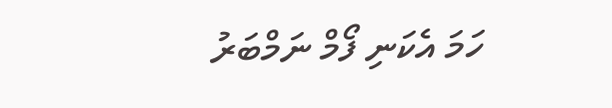ހަމަ އެކަނި ފޯމް ނަމްބަރު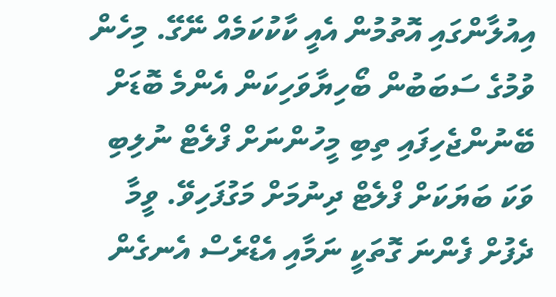އިއުލާންގައި އޮތުމުން އެއީ ކާކުކަމެއް ނޭގޭ. މިހެން ވުމުގެ ސަބަބުން ބޯހިޔާވަހިކަން އެންމެ ބޮޑަށް ބޭނުންޖެހިފައި ތިބި މީހުންނަށް ފްލެޓް ނުލިބި ވަކަ ބަޔަކަށް ފްލެޓް ދިނުމަށް މަގުފަހިވޭ. ވީމާ ދެފުށް ފެންނަ ގޮތަކީ ނަމާއި އެޑްރެސް އެނގެން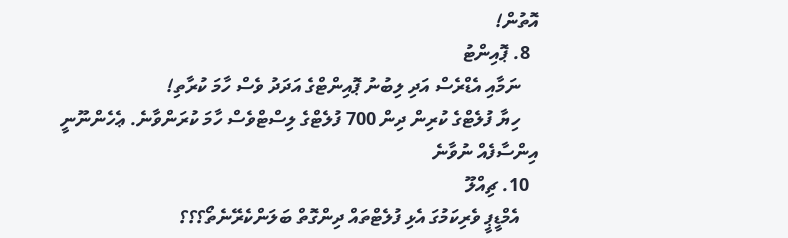އޮތުން!
  8. ޕޮއިންޓު
    ނަމާއި އެޑްރެސް އަދި ލިބުނު ޕޮއިންޓްގެ އަދަދު ވެސް ހާމަ ކުރާތި!
    ހިޔާ ފުލެޓްގެ ކުރިން ދިން 700 ފުލެޓްގެ ލިސްޓްވެސް ހާމަ ކުރަންވާނެ. ޢެހެންނޫނީ އިންސާފެއް ނުވާނެ
  10. ޗިއްލޫ
    އެމްޑީޕީ ވެރިކަމުގަ އެޅި ފުލެޓްތައް ދިންގޮތް ބަލަންކެރޭނެތޯ؟؟؟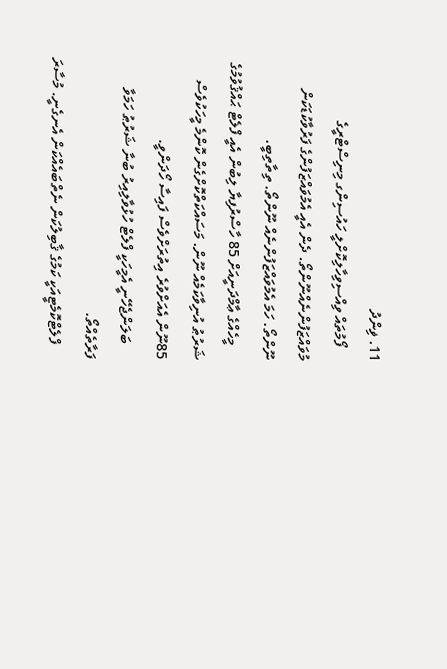11. ޥިންދު
    ފޯމުތައް ވިއްސިވިހާލިކޮށްލީ ހައުސިންގ މިނިސްޓްރީގެ މުވައްޒަފުންނެއްނޫންތޯ. ދެން އެއީ އެމުވައްޒަފުންގެ ފަރުވާކުޑަކަން ނޫންތޯ. ހަމަ އެމުވައްޒަފުންނެއް ނޫންތޯ. ތިތާތިބީ.
    މީހެއްގެ ޢާމްދަނީއަށް 85 ހާސްރުފިޔާ ލިބުން އެއީ ފްލެޓް ޙައްޤުވުމުގެ ޝަރުޠު އުނިވާކަމެއް ނޫން. މަސައްކަތްކޮށްގެން ކޮންމެ މީހަކުވެސް 85ނޫން އެއަށްވުރެ އިތުރަށްވެސް ފައިސާ ހޯދަންވީ.
    ބަލަންޖެހޭނީ އެމީހަކީ ފްލެޓް ހުޅުވާލިއިރު ބުނާ ޝަރުޠު ހަމަވާ ފަރާތެއްތޯ.
    ފްލެޓްކޮމެޓީއަކީ ކަމުގެ ޤާބިލުކަން ނެތްބައެއްކަން އެނގެނީ. މުސާރަ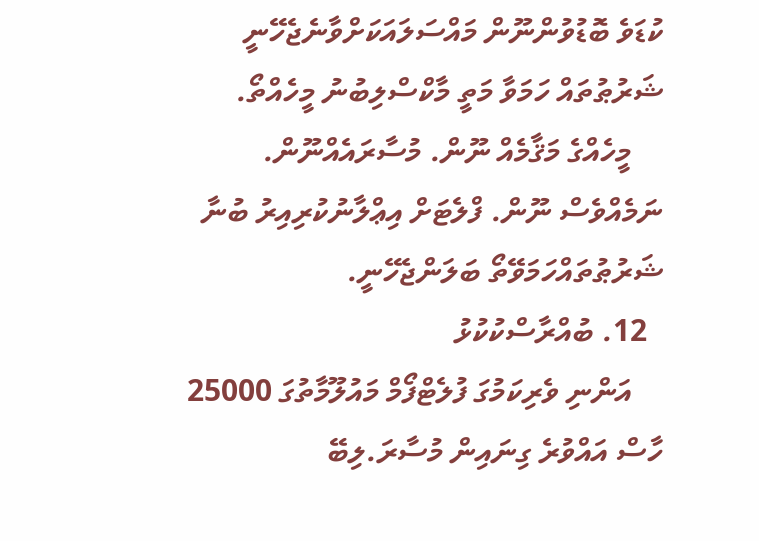ކުޑަވެ ބޮޑުވުންނޫން މައްސަލައަކަށްވާނެޖެހޭނީ ޝަރުޠުތައް ހަމަވާ މަތީ މާކްސްލިބުނު މީހެއްތޯ.
    މީހެއްގެ މަޤާމެއް ނޫން. މުސާރައެއްނޫން. ނަމެއްވެސް ނޫން. ފްލެޓަށް އިޢްލާނުކުރިއިރު ބުނާ ޝަރުޠުތައްހަމަވޭތޯ ބަލަންޖެހޭނީ.
  12. ބުއްރާސްކުކުޅު
    އަންނި ވެރިކަމުގަ ފުލެޓްފޯމް މައުލޫމާތުގަ 25000 ހާސް އައްވުރެ ގިނައިން މުސާރަ.ލިބޭ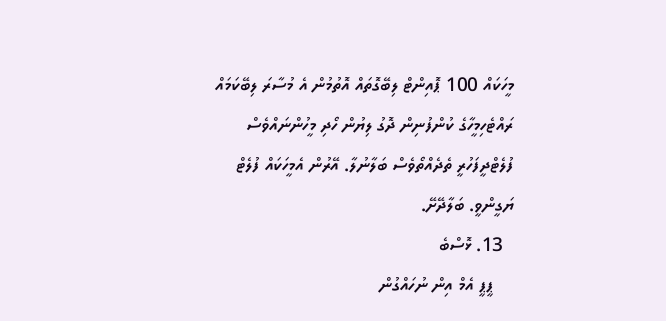މީހަކައް 100 ޕޮއިންޓް ލިބޭގޮތައް އޮތުމުން އެ މުސާރަ ލިބޭކަމައް ރައްޓެހިމީހާގެ ކުންފުނިން ދޮގު ލިޔުން ހޯދި މީހުންނައްވެސް ފުލެޓްދީފަހުރީ ތެދެއްތޯވެސް ބަލާނުލާ. އޭރުން އެމީހަކައް ފުލެޓް ޔަގީންވީ. ބަލާދޭށޭ.
  13. ޅޮސްބެ
    ޕީޕީ އެމް އިން ނުހައްގުން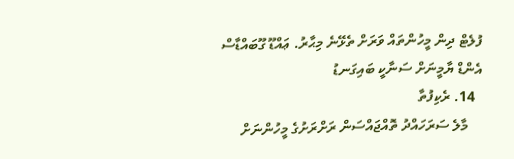ފުލެޓް ދިން މީހުންތައް ވަރަށް ތެޅޭނެ މިޙާރު. ޢައްޑޫ ގޫބައްޑާސް އެންޑް ޔާމީނަށް ސަނާކީ ބައިގަނޑު
  14. ރެކިފުތާ
    މާލެ ސަރަހައްދު ތޮއްޖައްސަން ރަށްރަށުގެ މީހުންނަށް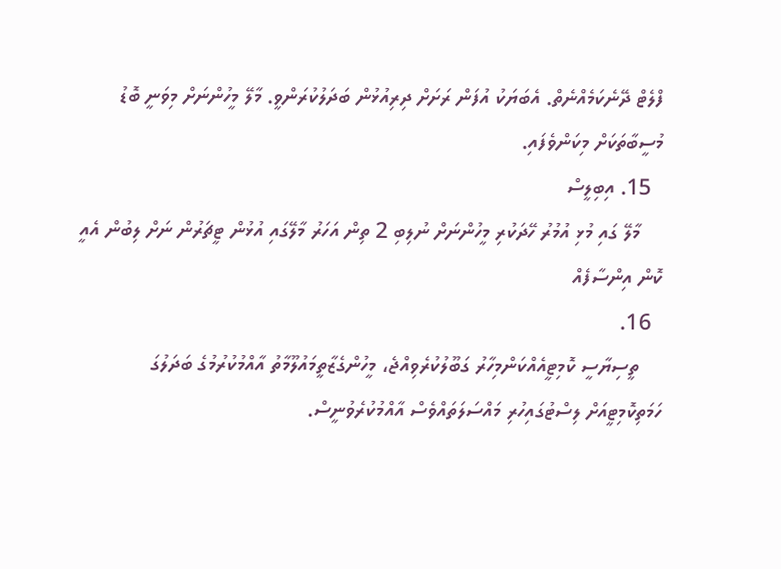ފްލެޓް ދޭނެކަމެއްނެތް. އެބަޔަކު އުފަން ރަށަށް ދިރިއުޅުން ބަދަލުކުރަންވީ. މާލޭ މީހުންނަށް މިވަނީ ބޮޑު މުސީބާތަކަށް މިކަންވެފައި.
  15. އިބިލީސް
    މާލޭ ގައި މުޅި އުމުރު ހޭދަކުރި މީހުންނަށް ނުލިބި 2 ތިން އަހަރު މާލޭގައި އުޅުން ޓީޗަރުން ނަށް ލިބުން އެއީ ކޮން އިންސާފެއް
  16.
    ތީސިޔާސީ ކޮމިޓީއެއްކަންމިހާރު ގަބޫލުކުރެވިއްޖެ، މީހުންގެޒާތީމައުލޫމާތު އާއްމުކުރުމުގެ ބަދަލުގަ ހަމަތިކޮމިޓީއަށް ލިސްޓުގައިހުރި މައްސަލަތައްވެސް އާއްމުކުރެވުނީސް.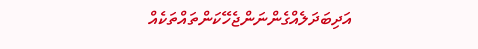އަދިބަދަލެއްގެންނަންޖެހޭކަންތައްތަކެއް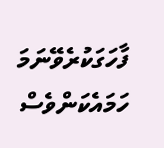ފާހަގަކުރެވޭނަމަ ހަމައެކަންވެސް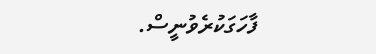ފާހަގަކުރެވުނީސް.